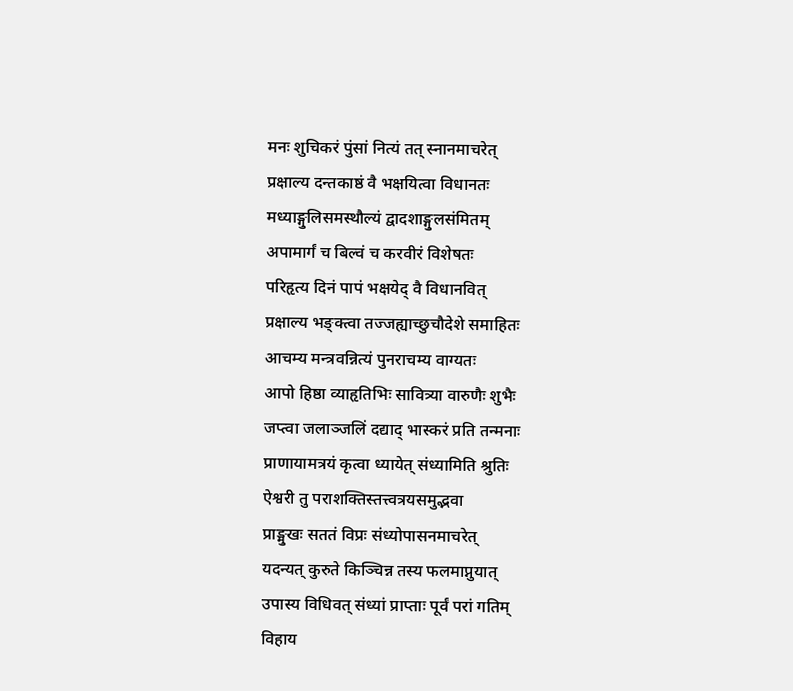मनः शुचिकरं पुंसां नित्यं तत् स्नानमाचरेत्
प्रक्षाल्य दन्तकाष्ठं वै भक्षयित्वा विधानतः
मध्याङ्गुलिसमस्थौल्यं द्वादशाङ्गुलसंमितम्
अपामार्गं च बिल्वं च करवीरं विशेषतः
परिहृत्य दिनं पापं भक्षयेद् वै विधानवित्
प्रक्षाल्य भङ्क्त्वा तज्जह्याच्छुचौदेशे समाहितः
आचम्य मन्त्रवन्नित्यं पुनराचम्य वाग्यतः
आपो हिष्ठा व्याहृतिभिः सावित्र्या वारुणैः शुभैः
जप्त्वा जलाञ्जलिं दद्याद् भास्करं प्रति तन्मनाः
प्राणायामत्रयं कृत्वा ध्यायेत् संध्यामिति श्रुतिः
ऐश्वरी तु पराशक्तिस्तत्त्वत्रयसमुद्भवा
प्राङ्मुखः सततं विप्रः संध्योपासनमाचरेत्
यदन्यत् कुरुते किञ्चिन्न तस्य फलमाप्नुयात्
उपास्य विधिवत् संध्यां प्राप्ताः पूर्वं परां गतिम्
विहाय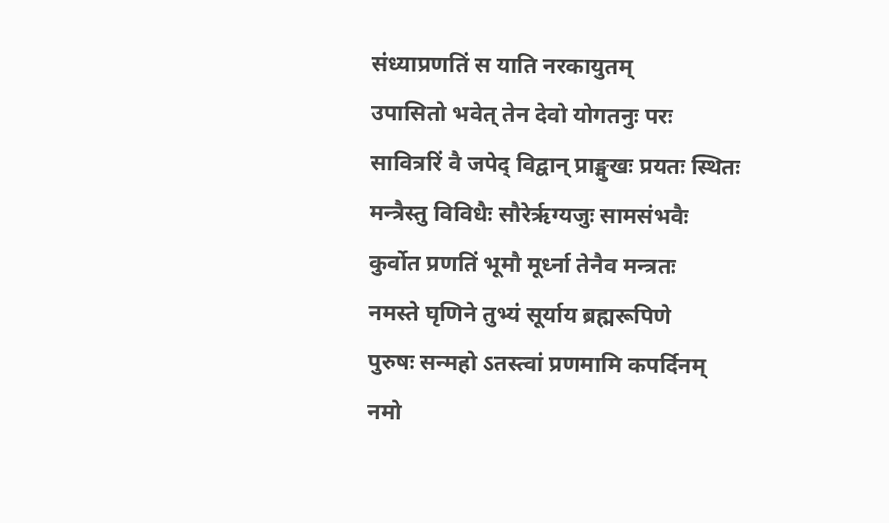संध्याप्रणतिं स याति नरकायुतम्
उपासितो भवेत् तेन देवो योगतनुः परः
सावित्ररिं वै जपेद् विद्वान् प्राङ्मुखः प्रयतः स्थितः
मन्त्रैस्तु विविधैः सौरेरृग्यजुः सामसंभवैः
कुर्वोत प्रणतिं भूमौ मूर्ध्ना तेनैव मन्त्रतः
नमस्ते घृणिने तुभ्यं सूर्याय ब्रह्मरूपिणे
पुरुषः सन्महो ऽतस्त्वां प्रणमामि कपर्दिनम्
नमो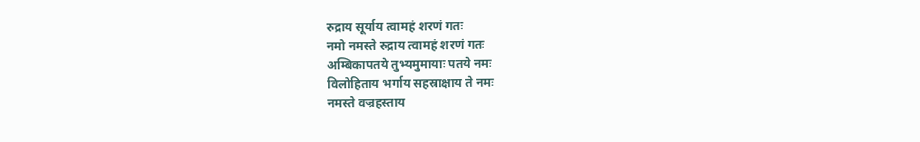रुद्राय सूर्याय त्वामहं शरणं गतः
नमो नमस्ते रुद्राय त्वामहं शरणं गतः
अम्बिकापतये तुभ्यमुमायाः पतये नमः
विलोहिताय भर्गाय सहस्राक्षाय ते नमः
नमस्ते वज्रहस्ताय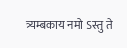त्र्यम्बकाय नमो ऽस्तु ते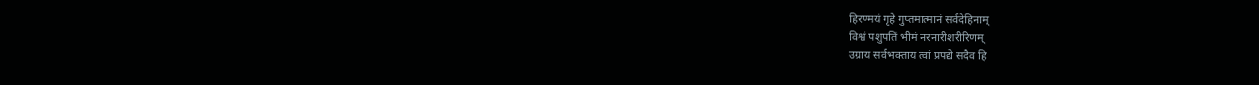हिरण्मयं गृहे गुप्तमात्मानं सर्वदेहिनाम्
विश्वं पशुपतिं भीमं नरनारीशरीरिणम्
उग्राय सर्वभक्ताय त्वां प्रपद्ये सदैव हि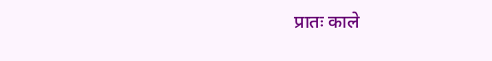प्रातः काले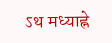ऽथ मध्याह्ने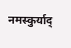नमस्कुर्याद्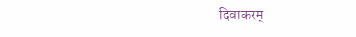दिवाकरम्